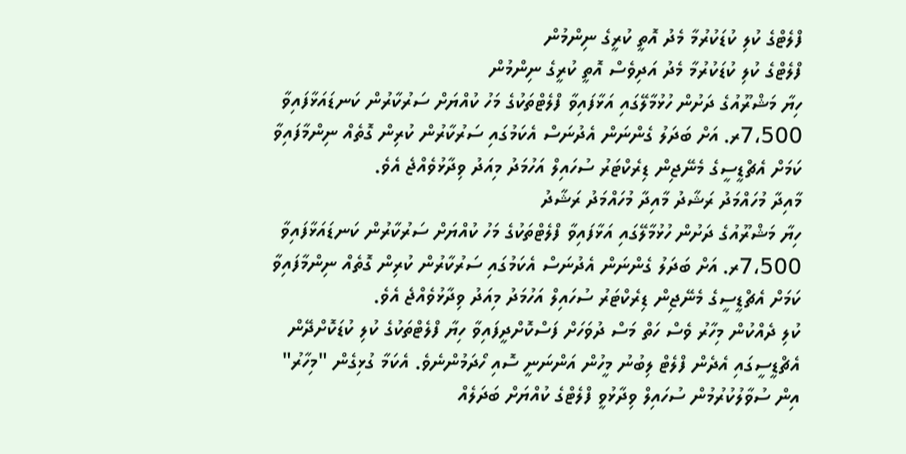ފްލެޓްގެ ކުލި ކުޑަކުރުމާ މެދު އޮތީ ކުރީގެ ނިންމުން
ފްލެޓްގެ ކުލި ކުޑަކުރުމާ މެދު އަދިވެސް އޮތީ ކުރީގެ ނިންމުން
ހިޔާ މަޝްރޫއުގެ ދަށުން ހުޅުމާލޭގައި އަޅާފައިވާ ފްލެޓްތަކުގެ މަހު ކުއްޔަށް ސަރުކާރުން ކަނޑައަޅާފައިވާ 7،500ރ. އަށް ބަދަލު ގެންނަން އެދުނަސް އެކަމުގައި ސަރުކާރުން ކުރިން ގޮތެއް ނިންމާފައިވާ ކަމަށް އެޗްޑީސީގެ މެނޭޖިން ޑިރެކްޓަރު ސުހައިލް އަހުމަދު މިއަދު ވިދާޅުވެއްޖެ އެވެ.
މާއިދާ މުހައްމަދު ރަޝާދު މާއިދާ މުހައްމަދު ރަޝާދު
ހިޔާ މަޝްރޫއުގެ ދަށުން ހުޅުމާލޭގައި އަޅާފައިވާ ފްލެޓްތަކުގެ މަހު ކުއްޔަށް ސަރުކާރުން ކަނޑައަޅާފައިވާ 7،500ރ. އަށް ބަދަލު ގެންނަން އެދުނަސް އެކަމުގައި ސަރުކާރުން ކުރިން ގޮތެއް ނިންމާފައިވާ ކަމަށް އެޗްޑީސީގެ މެނޭޖިން ޑިރެކްޓަރު ސުހައިލް އަހުމަދު މިއަދު ވިދާޅުވެއްޖެ އެވެ.
ކުލި ދެއްކުން މިހާރު ވެސް ހަތް މަސް ދުވަހަށް ފަސްކޮށްދީފައިވާ ހިޔާ ފްލެޓްތަކުގެ ކުލި ކުޑަކޮށްދޭން އެޗްޑީސީގައި އެދެން ފްލެޓް ލިބުނު މީހުން އަންނަނީ ސޮއި ހޯދަމުންނެވެ. އެކަމާ ގުޅިގެން "މިހާރު" އިން ސުވާލުކުރުމުން ސުހައިލް ވިދާޅުވީ ފްލެޓްގެ ކުއްޔަށް ބަދަލެއް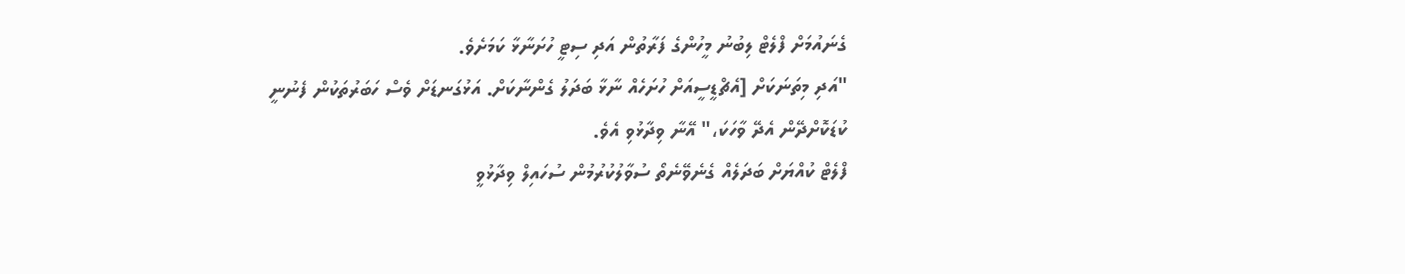ގެނައުމަށް ފްލެޓް ލިބުނު މީހުންގެ ފަރާތުން އަދި ސިޓީ ހުށަނާޅާ ކަމަށެވެ.
"އަދި މިތަނަކަށް [އެޗްޑީސީއަށް ހުށަހެއް ނާޅާ ބަދަލު ގެންނާކަށް. އަޅުގަނޑަށް ވެސް ހަބަރުތަކުން ފެނުނީ ކުޑަކޮށްދޭން އެދޭ ވާހަކަ،" އޭނާ ވިދާޅުވި އެވެ.
ފްލެޓް ކުއްޔަށް ބަދަލެއް ގެނެވޭނެތޯ ސުވާލުކުރުމުން ސުހައިލް ވިދާޅުވީ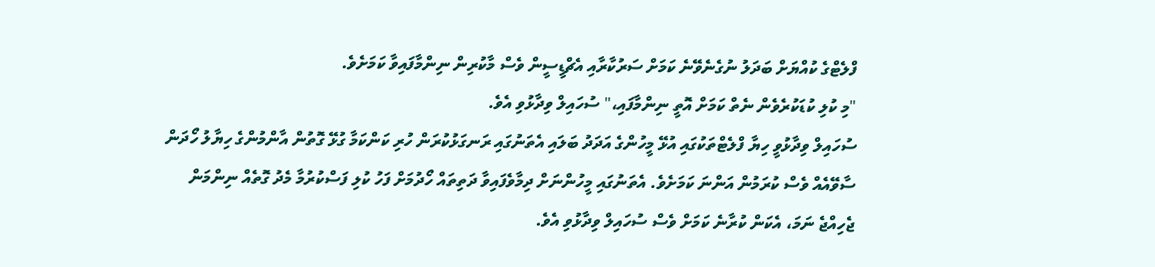ފްލެޓްގެ ކުއްޔަށް ބަދަލު ނުގެނެވޭނެ ކަމަށް ސަރުކާރާއި އެޗްޑީސީން ވެސް މާކުރިން ނިންމާފައިވާ ކަމަށެވެ.
"މި ކުލި ކުޑަކުރެވެން ނެތް ކަމަށް އޮތީ ނިންމާފައި،" ސުހައިލް ވިދާޅުވި އެވެ.
ސުހައިލް ވިދާޅުވީ ހިޔާ ފްލެޓްތަކުގައި އުޅޭ މީހުންގެ އަދަދު ބަލައި އެތަނުގައި ރަނގަޅުކުރަން ހުރި ކަންކަމާ ގުޅޭ ގޮތުން އާންމުންގެ ހިޔާލު ހޯދަން ސާވޭއެއް ވެސް ކުރަމުން އަންނަ ކަމަށެވެ. އެތަނުގައި މީހުންނަށް ދިމާވެފައިވާ ދަތިތައް ހޯދުމަށް ފަހު ކުލި ފަސްކުރުމާ މެދު ގޮތެއް ނިންމަން ޖެހިއްޖެ ނަމަ، އެކަން ކުރާނެ ކަމަށް ވެސް ސުހައިލް ވިދާޅުވި އެވެ.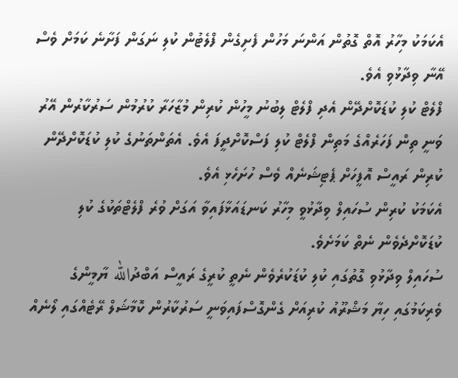އެކަމަކު މިހާރު އޮތް ގޮތުން އަންނަ މަހުން ފެށިގެން ފްލެޓުން ކުލި ނަގަން ފަށާނެ ކަމަށް ވެސް އޭނާ ވިދާޅުވި އެވެ.
ފްލެޓް ކުލި ކުޑަކޮށްދޭން އެދި ފްލެޓް ލިބުނު މީހުން ކުރިން މުޒާހަރާ ކުރުމުން ސަރުކާރުން އޭރު ވަނީ ތިން ފަހަރެއްގެ މަތިން ފްލެޓް ކުލި ފަސްކޮށްދީފަ އެވެ. އެތަންތަނުގެ ކުލި ކުޑަކޮށްދޭން ކުރިން ރައީސް އޮފީހަށް ޕެޓިޝަނެއް ވެސް ހުށަހެޅި އެވެ.
އެކަމަކު ކުރިން ސުހައިލް ވިދާޅުވީ މިހާރު ކަނޑައަޅާފައިވާ އަގަށް ވުރެ ފްލެޓްތަކުގެ ކުލި ކުޑަކޮށްދެވެން ނެތް ކަމަށެވެ.
ސުހައިލް ވިދާޅުވި ގޮތުގައި ކުލި ކުޑަކުރެވެން ނެތީ ކުރީގެ ރައީސް އަބްދުالله ޔާމީންގެ ވެރިކަމުގައި ހިޔާ މަޝްރޫއު ކުރިއަށް ގެންގޮސްފައިވަނީ ސަރުކާރުން ކޮމާޝަލް ރޭޓެއްގައި ލޯނެއް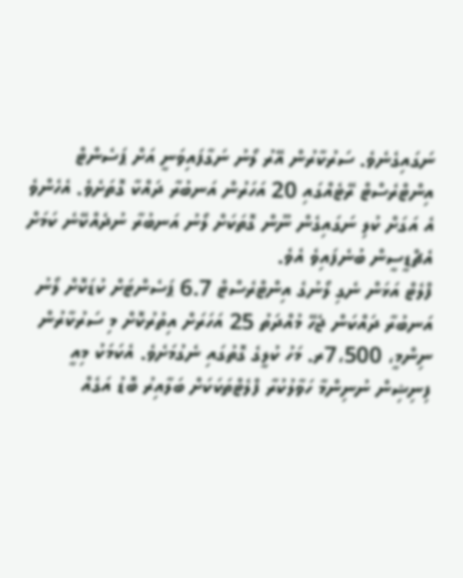ނަގައިގެނެވެ. ސަރުކާރުން އޭރު ލޯނު ނަގާފައިވަނީ އަށް ޕަސެންޓް އިންޓްރެސްޓް ރޭޓެއްގައި 20 އަހަރުން އަނބުރާ ދައްކާ ގޮތަށެވެ. އެހެންވެ އެ އަގަށް ކުލި ނަގައިގެން ނޫން ގޮތަކަށް ލޯނު އަނބުރާ ނުދެއްކޭނެ ކަމަށް އެޗްޑީސީން ބުނެފައިވެ އެވެ.
ފްލެޓް އަޅަން ނެގި ލޯނުގެ އިންޓްރެސްޓް 6.7 ޕަސެންޓަށް ކުޑަކޮށް ލޯނު އަނބުރާ ދައްކަން ޖެހޭ މުއްދަތު 25 އަހަރަށް އިތުރުކޮށް މި ސަރުކާރުން ނިންމީ، 7،500ރ. މަހު ކުލީގެ ގޮތުގައި ނެގުމަށެވެ. އެކަމަކު މިއީ ފިނިޝިން ނުނިންމާ ހަވާލުކުރާ ފްލެޓްތަކަކަށް ބަލާއިރު ބޮޑު އަގެއް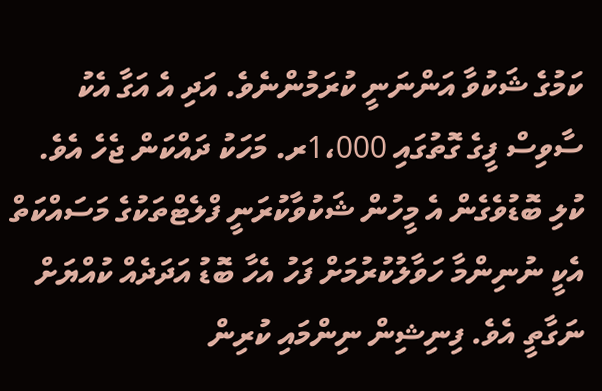ކަމުގެ ޝަކުވާ އަންނަނީ ކުރަމުންނެވެ. އަދި އެ އަގާ އެކު ސާވިސް ފީގެ ގޮތުގައި 1،000ރ. މަހަކު ދައްކަން ޖެހެ އެވެ. ކުލި ބޮޑުވެގެން އެ މީހުން ޝަކުވާކުރަނީ ފްލެޓްތަކުގެ މަސައްކަތް އެކީ ނުނިންމާ ހަވާލުކުރުމަށް ފަހު އެހާ ބޮޑު އަދަދެއް ކުއްޔަށް ނަގާތީ އެވެ. ފިނިޝިން ނިންމައި ކުރިން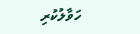ހަވާލުކުރި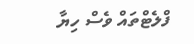ފްލެޓްތައް ވެސް ހިޔާ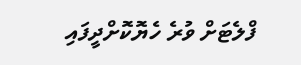ފްލެޓަށް ވުރެ ހެޔޮކޮށްދީފައި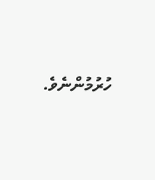ހުރުމުންނެވެ.